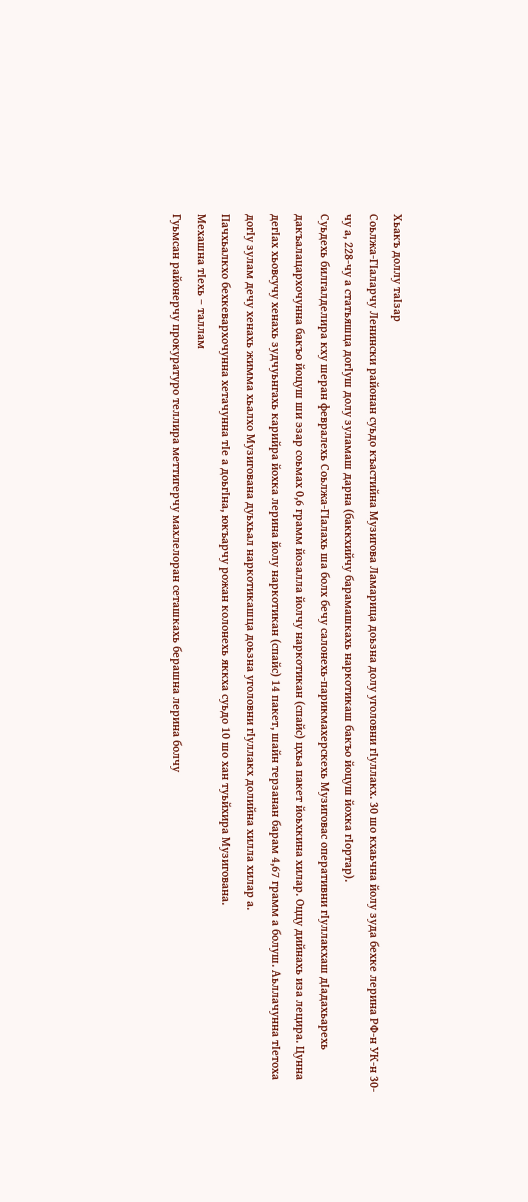Хьакъ доллу таIзар
Соьлжа-ГIаларчу Ленински районан суьдо къастийна Музигова Ламарица доьзна долу уголовни гIуллакх. 30 шо кхаьчна йолу зуда бехке лерина РФ-н УК-н 30-чу а, 228-чу а статьяшца догIуш долу зуламаш дарна (баккхийчу барамашкахь наркотикаш бакъо йоцуш йохка гIортар).
Суьдехь билгалделира кху шеран февралехь Соьлжа-ГIалахь ша болх бечу салонехь-парикмахерскехь Музиговас оперативни гIуллакхаш дIадахьарехь дакъалацархочунна бакъо йоцуш ши эзар соьмах 0,6 грамм йозалла йолчу наркотикан (спайс) цхьа пакет йоьхкина хилар. Оццу дийнахь иза лецира. Цунна дегIах хьовсучу хенахь зудчуьнгахь карийра йохка лерина йолу наркотикан (спайс) 14 пакет, шайн терзанан барам 4,67 грамм а болуш. Аьллачунна тIетоха догIу зулам дечу хенахь жимма хьалхо Музигована дуьхьал наркотикашца доьзна уголовни гIуллакх долийна хилла хилар а.
Пачхьалкхо бехкевархочунна хетачунна тIе а доьгIна, юкъарчу рожан колонехь яккха суьдо 10 шо хан туьйхира Музигована.
Мехашна тIехь – таллам
Гуьмсан районерчу прокуратуро теллира меттигерчу махлелоран сеташкахь берашна лерина болчу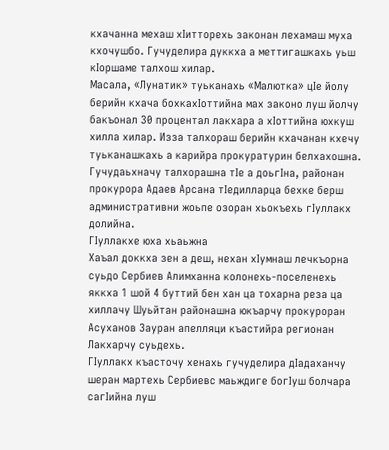кхачанна мехаш хIитторехь законан лехамаш муха кхочушбо. Гучуделира дуккха а меттигашкахь уьш кIоршаме талхош хилар.
Масала, «Лунатик» туьканахь «Малютка» цIе йолу берийн кхача бохкахIоттийна мах законо луш йолчу бакъонал 30 процентал лакхара а хIоттийна юхкуш хилла хилар. Изза талхораш берийн кхачанан кхечу туьканашкахь а карийра прокуратурин белхахошна.
Гучудаьхначу талхорашна тIе а доьгIна, районан прокурора Адаев Арсана тIедилларца бехке берш административни жоьпе озоран хьокъехь гIуллакх долийна.
ГIуллакхе юха хьаьжна
Хаъал доккха зен а деш, нехан хIумнаш лечкъорна суьдо Сербиев Алимханна колонехь-поселенехь яккха 1 шой 4 буттий бен хан ца тохарна реза ца хиллачу Шуьйтан районашна юкъарчу прокуроран Асуханов Зауран апелляци къастийра регионан Лакхарчу суьдехь.
ГIуллакх къасточу хенахь гучуделира дIадаханчу шеран мартехь Сербиевс маьждиге богIуш болчара сагIийна луш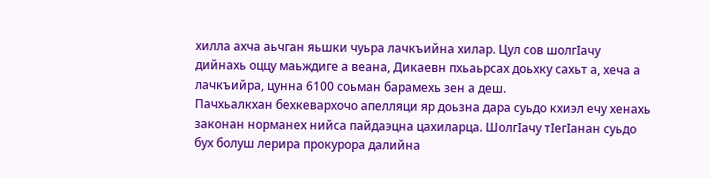хилла ахча аьчган яьшки чуьра лачкъийна хилар. Цул сов шолгIачу дийнахь оццу маьждиге а веана, Дикаевн пхьаьрсах доьхку сахьт а, хеча а лачкъийра, цунна 6100 соьман барамехь зен а деш.
Пачхьалкхан бехкевархочо апелляци яр доьзна дара суьдо кхиэл ечу хенахь законан норманех нийса пайдаэцна цахиларца. ШолгIачу тIегIанан суьдо бух болуш лерира прокурора далийна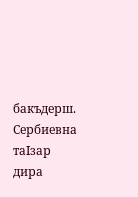бакъдерш. Сербиевна таIзар дира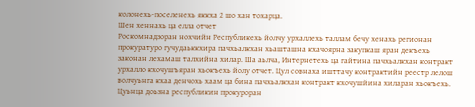колонехь-поселенехь яккха 2 шо хан тохарца.
Шен хеннахь ца елла отчет
Роскомнадзоран нохчийн Республикехь йолчу урхаллехь таллам бечу хенахь регионан прокуратуро гучудаьккхира пачхьалкхан хьашташна кхачоярна закупкаш яран декъехь законан лехамаш талхийна хилар. Ша аьлча, Интернетехь ца гайтина пачхьалкхан контракт урхалло кхочушъяран хьокъехь йолу отчет. Цул совнаха ишттачу контрактийн реестр лелош волчуьнга кхаа денчохь хаам ца бина пачхьалкхан контракт кхочушйина хиларан хьокъехь.
Цуьнца доьзна республикин прокуроран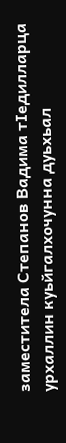заместитела Степанов Вадима тIедилларца урхаллин куьйгалхочунна дуьхьал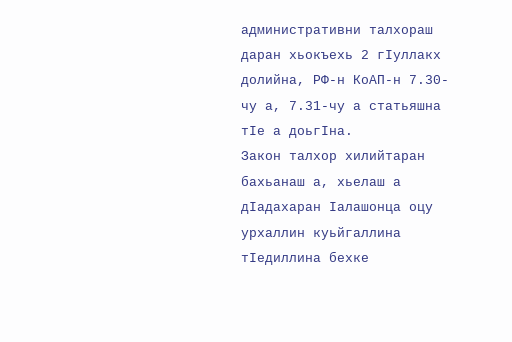административни талхораш даран хьокъехь 2 гIуллакх долийна, РФ-н КоАП-н 7.30-чу а, 7.31-чу а статьяшна тIе а доьгIна.
Закон талхор хилийтаран бахьанаш а, хьелаш а дIадахаран Iалашонца оцу урхаллин куьйгаллина тIедиллина бехке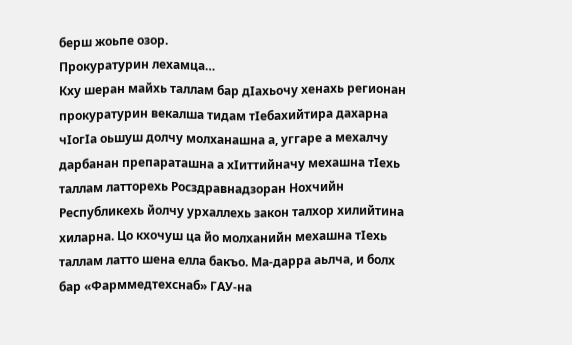берш жоьпе озор.
Прокуратурин лехамца…
Кху шеран майхь таллам бар дIахьочу хенахь регионан прокуратурин векалша тидам тIебахийтира дахарна чIогIа оьшуш долчу молханашна а, уггаре а мехалчу дарбанан препараташна а хIиттийначу мехашна тIехь таллам латторехь Росздравнадзоран Нохчийн Республикехь йолчу урхаллехь закон талхор хилийтина хиларна. Цо кхочуш ца йо молханийн мехашна тIехь таллам латто шена елла бакъо. Ма-дарра аьлча, и болх бар «Фарммедтехснаб» ГАУ-на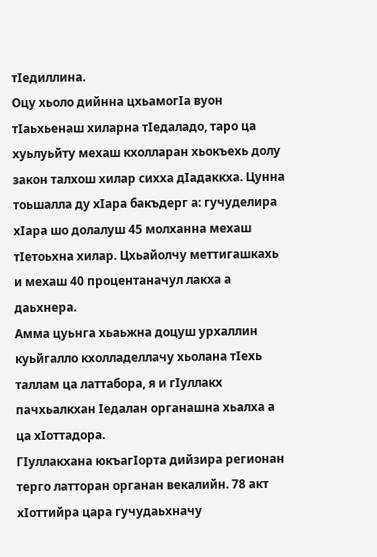тIедиллина.
Оцу хьоло дийнна цхьамогIа вуон тIаьхьенаш хиларна тIедаладо, таро ца хуьлуьйту мехаш кхолларан хьокъехь долу закон талхош хилар сихха дIадаккха. Цунна тоьшалла ду хIара бакъдерг а: гучуделира хIара шо долалуш 45 молханна мехаш тIетоьхна хилар. Цхьайолчу меттигашкахь и мехаш 40 процентаначул лакха а даьхнера.
Амма цуьнга хьаьжна доцуш урхаллин куьйгалло кхолладеллачу хьолана тIехь таллам ца латтабора, я и гIуллакх пачхьалкхан Iедалан органашна хьалха а ца хIоттадора.
ГIуллакхана юкъагIорта дийзира регионан терго латторан органан векалийн. 78 акт хIоттийра цара гучудаьхначу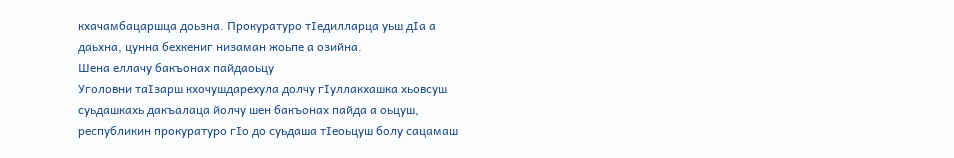кхачамбацаршца доьзна. Прокуратуро тIедилларца уьш дIа а даьхна, цунна бехкениг низаман жоьпе а озийна.
Шена еллачу бакъонах пайдаоьцу
Уголовни таIзарш кхочушдарехула долчу гIуллакхашка хьовсуш суьдашкахь дакъалаца йолчу шен бакъонах пайда а оьцуш, республикин прокуратуро гIо до суьдаша тIеоьцуш болу сацамаш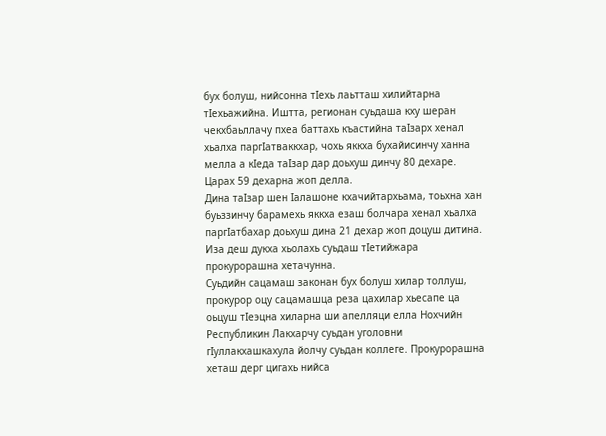бух болуш, нийсонна тIехь лаьтташ хилийтарна тIехьажийна. Иштта, регионан суьдаша кху шеран чекхбаьллачу пхеа баттахь къастийна таIзарх хенал хьалха паргIатваккхар, чохь яккха бухайисинчу ханна мелла а кIеда таIзар дар доьхуш динчу 80 дехаре. Царах 59 дехарна жоп делла.
Дина таIзар шен Iалашоне кхачийтархьама, тоьхна хан буьззинчу барамехь яккха езаш болчара хенал хьалха паргIатбахар доьхуш дина 21 дехар жоп доцуш дитина. Иза деш дукха хьолахь суьдаш тIетийжара прокурорашна хетачунна.
Суьдийн сацамаш законан бух болуш хилар толлуш, прокурор оцу сацамашца реза цахилар хьесапе ца оьцуш тIеэцна хиларна ши апелляци елла Нохчийн Республикин Лакхарчу суьдан уголовни гIуллакхашкахула йолчу суьдан коллеге. Прокурорашна хеташ дерг цигахь нийса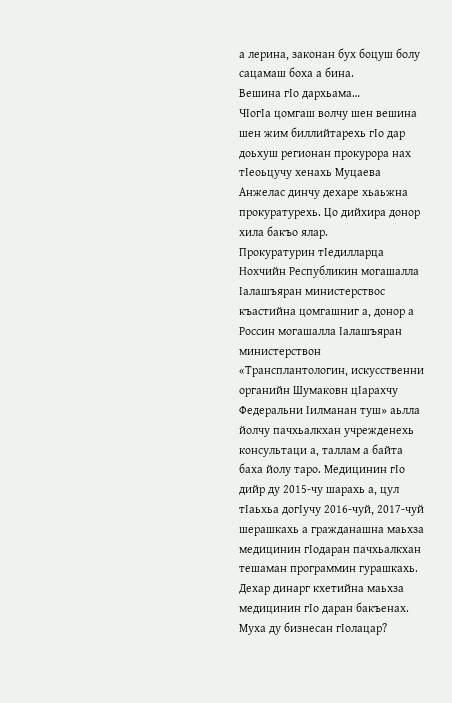а лерина, законан бух боцуш болу сацамаш боха а бина.
Вешина гIо дархьама…
ЧIогIа цомгаш волчу шен вешина шен жим биллийтарехь гIо дар доьхуш регионан прокурора нах тIеоьцучу хенахь Муцаева Анжелас динчу дехаре хьаьжна прокуратурехь. Цо дийхира донор хила бакъо ялар.
Прокуратурин тIедилларца Нохчийн Республикин могашалла Iалашъяран министерствос къастийна цомгашниг а, донор а Россин могашалла Iалашъяран министерствон «Трансплантологин, искусственни органийн Шумаковн цIарахчу Федеральни Iилманан туш» аьлла йолчу пачхьалкхан учрежденехь консультаци а, таллам а байта баха йолу таро. Медицинин гIо дийр ду 2015-чу шарахь а, цул тIаьхьа догIучу 2016-чуй, 2017-чуй шерашкахь а гражданашна маьхза медицинин гIодаран пачхьалкхан тешаман программин гурашкахь.
Дехар динарг кхетийна маьхза медицинин гIо даран бакъенах.
Муха ду бизнесан гIолацар?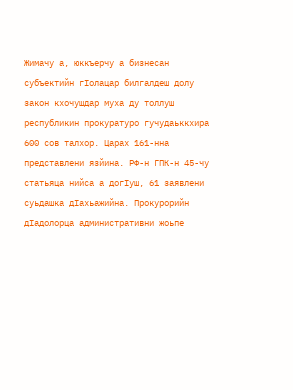Жимачу а, юккъерчу а бизнесан субъектийн гIолацар билгалдеш долу закон кхочушдар муха ду толлуш республикин прокуратуро гучудаьккхира 600 сов талхор. Царах 161-нна представлени язйина. РФ-н ГПК-н 45-чу статьяца нийса а догIуш, 61 заявлени суьдашка дIахьажийна. Прокурорийн дIадолорца административни жоьпе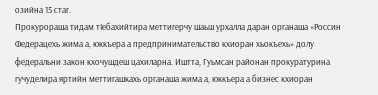озийна 15 стаг.
Прокурораша тидам тIебахийтира меттигерчу шаьш урхалла даран органаша «Россин Федерацехь жима а, юккъера а предпринимательство кхиоран хьокъехь» долу федеральни закон кхочушдеш цахиларна. Иштта, Гуьмсан районан прокуратурина гучуделира яртийн меттигашкахь органаша жима а, юккъера а бизнес кхиоран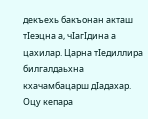декъехь бакъонан акташ тIеэцна а, чIагIдина а цахилар. Царна тIедиллира билгалдаьхна кхачамбацарш дIадахар.
Оцу кепара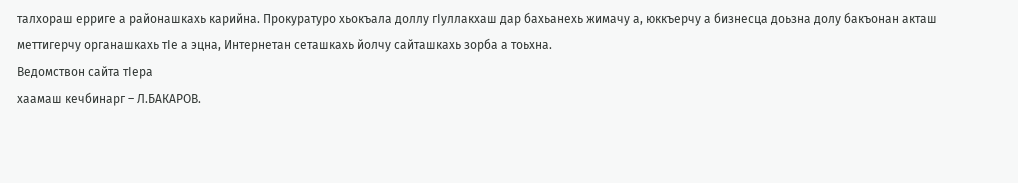талхораш ерриге а районашкахь карийна. Прокуратуро хьокъала доллу гIуллакхаш дар бахьанехь жимачу а, юккъерчу а бизнесца доьзна долу бакъонан акташ меттигерчу органашкахь тIе а эцна, Интернетан сеташкахь йолчу сайташкахь зорба а тоьхна.
Ведомствон сайта тIера
хаамаш кечбинарг – Л.БАКАРОВ.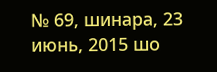№ 69, шинара, 23 июнь, 2015 шо